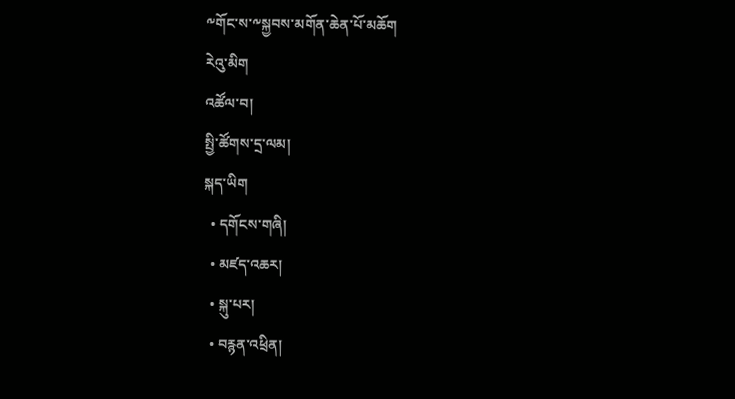༸གོང་ས་༸སྐྱབས་མགོན་ཆེན་པོ་མཆོག
རེའུ་མིག
འཚོལ་བ།
སྤྱི་ཚོགས་དྲ་ལམ།
སྐད་ཡིག
  • དགོངས་གཞི།
  • མཛད་འཆར།
  • སྐུ་པར།
  • བརྙན་འཕྲིན།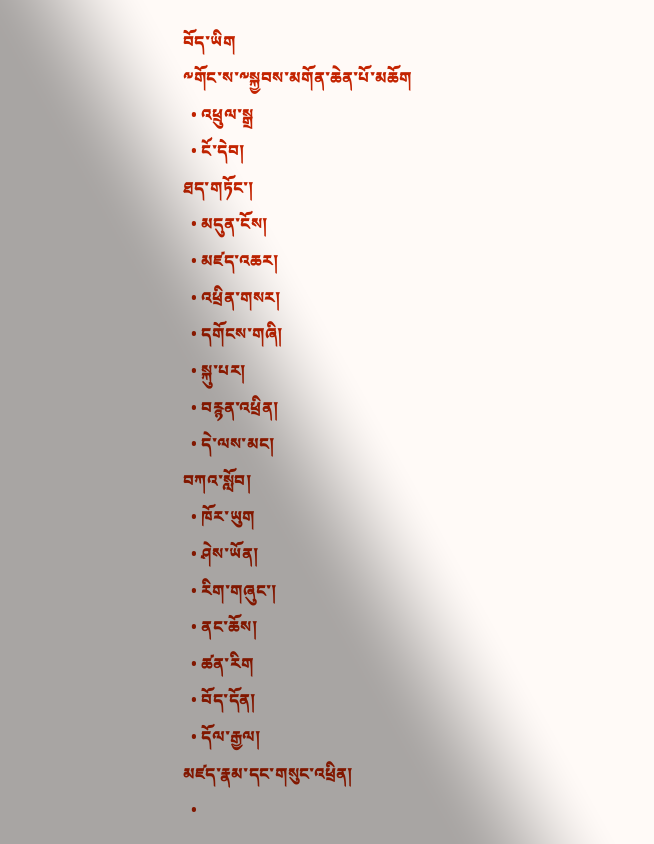བོད་ཡིག
༸གོང་ས་༸སྐྱབས་མགོན་ཆེན་པོ་མཆོག
  • འཕྲུལ་སྒྲ
  • ངོ་དེབ།
ཐད་གཏོང་།
  • མདུན་ངོས།
  • མཛད་འཆར།
  • འཕྲིན་གསར།
  • དགོངས་གཞི།
  • སྐུ་པར།
  • བརྙན་འཕྲིན།
  • དེ་ལས་མང།
བཀའ་སློབ།
  • ཁོར་ཡུག
  • ཤེས་ཡོན།
  • རིག་གཞུང་།
  • ནང་ཆོས།
  • ཚན་རིག
  • བོད་དོན།
  • དོལ་རྒྱལ།
མཛད་རྣམ་དང་གསུང་འཕྲིན།
  •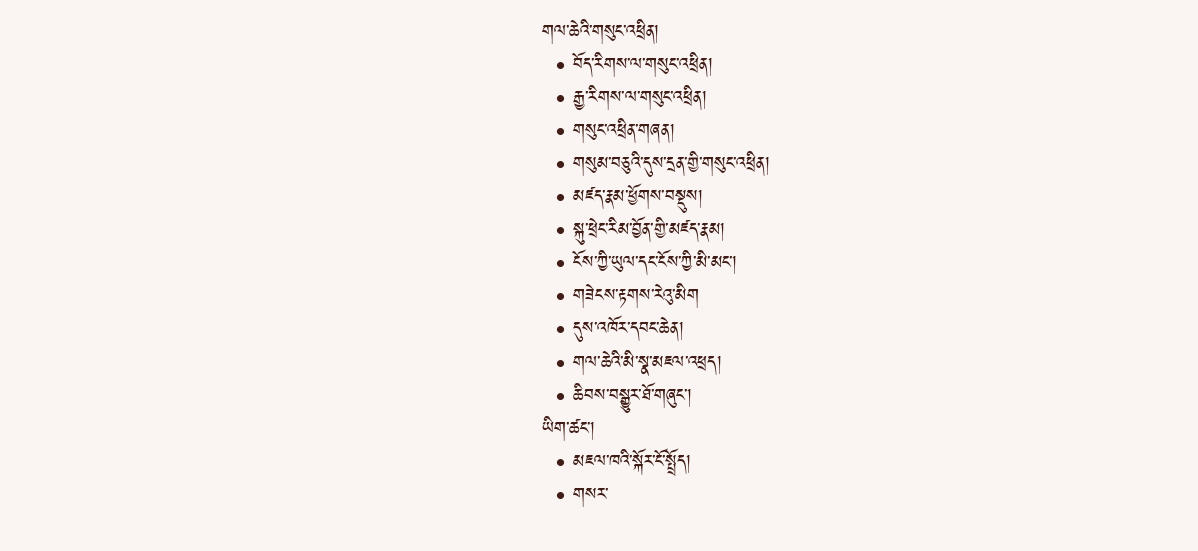གལ་ཆེའི་གསུང་འཕྲིན།
  • བོད་རིགས་ལ་གསུང་འཕྲིན།
  • རྒྱ་རིགས་ལ་གསུང་འཕྲིན།
  • གསུང་འཕྲིན་གཞན།
  • གསུམ་བཅུའི་དུས་དྲན་གྱི་གསུང་འཕྲིན།
  • མཛད་རྣམ་ཕྱོགས་བསྡུས།
  • སྐུ་ཕྲེང་རིམ་བྱོན་གྱི་མཛད་རྣམ།
  • ངོས་ཀྱི་ཡུལ་དང་ངོས་ཀྱི་མི་མང་།
  • གཟེངས་རྟགས་རེའུ་མིག
  • དུས་འཁོར་དབང་ཆེན།
  • གལ་ཆེའི་མི་སྣ་མཇལ་འཕྲད།
  • ཆིབས་བསྒྱུར་ཐོ་གཞུང་།
ཡིག་ཚང་།
  • མཇལ་ཁའི་སྐོར་ངོ་སྤྲོད།
  • གསར་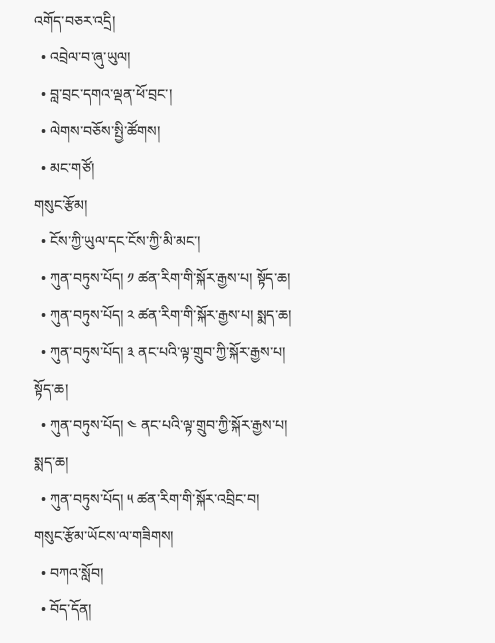འགོད་བཅར་འདྲི།
  • འབྲེལ་བ་ཞུ་ཡུལ།
  • བླ་བྲང་དགའ་ལྡན་ཕོ་བྲང་།
  • ལེགས་བཅོས་སྤྱི་ཚོགས།
  • མང་གཙོ།
གསུང་རྩོམ།
  • ངོས་ཀྱི་ཡུལ་དང་ངོས་ཀྱི་མི་མང་།
  • ཀུན་བཏུས་པོད། ༡ ཚན་རིག་གི་སྐོར་རྒྱས་པ། སྟོད་ཆ།
  • ཀུན་བཏུས་པོད། ༢ ཚན་རིག་གི་སྐོར་རྒྱས་པ། སྨད་ཆ།
  • ཀུན་བཏུས་པོད། ༣ ནང་པའི་ལྟ་གྲུབ་ཀྱི་སྐོར་རྒྱས་པ། སྟོད་ཆ།
  • ཀུན་བཏུས་པོད། ༤ ནང་པའི་ལྟ་གྲུབ་ཀྱི་སྐོར་རྒྱས་པ། སྨད་ཆ།
  • ཀུན་བཏུས་པོད། ༥ ཚན་རིག་གི་སྐོར་འབྲིང་བ།
གསུང་རྩོམ་ཡོངས་ལ་གཟིགས།
  • བཀའ་སློབ།
  • བོད་དོན།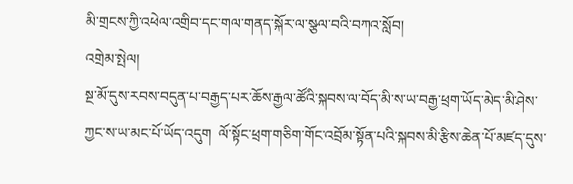མི་གྲངས་ཀྱི་འཕེལ་འགྲིབ་དང་གལ་གནད་སྐོར་ལ་སྩལ་བའི་བཀའ་སློབ།
འགྲེམ་སྤེལ།
སྔ་མོ་དུས་རབས་བདུན་པ་བརྒྱད་པར་ཆོས་རྒྱལ་ཚོའི་སྐབས་ལ་བོད་མི་ས་ཡ་བརྒྱ་ཕྲག་ཡོད་མེད་མི་ཤེས་ཀྱང་ས་ཡ་མང་པོ་ཡོད་འདུག  ལོ་སྟོང་ཕྲག་གཅིག་གོང་འབྲོམ་སྟོན་པའི་སྐབས་མི་རྩིས་ཆེན་པོ་མཛད་དུས་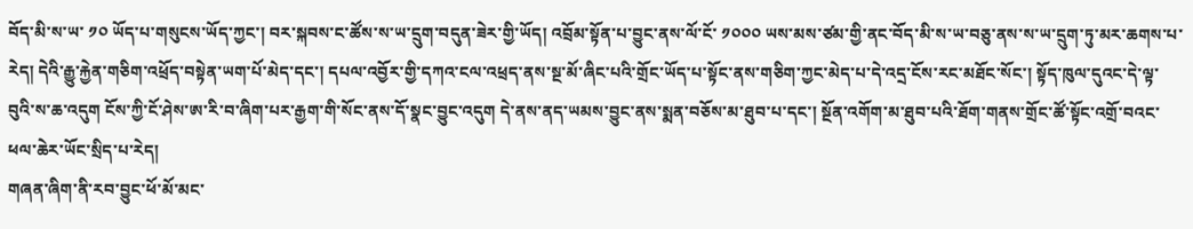བོད་མི་ས་ཡ་ ༡༠ ཡོད་པ་གསུངས་ཡོད་ཀྱང་། བར་སྐབས་ང་ཚོས་ས་ཡ་དྲུག་བདུན་ཟེར་གྱི་ཡོད། འབྲོམ་སྟོན་པ་བྱུང་ནས་ལོ་ངོ་ ༡༠༠༠ ཡས་མས་ཙམ་གྱི་ནང་བོད་མི་ས་ཡ་བཅུ་ནས་ས་ཡ་དྲུག་ཏུ་མར་ཆགས་པ་རེད། དེའི་རྒྱུ་རྐྱེན་གཅིག་འཕྲོད་བསྟེན་ཡག་པོ་མེད་དང་། དཔལ་འབྱོར་གྱི་དཀའ་ངལ་འཕྲད་ནས་སྔ་མོ་ཞིང་པའི་གྲོང་ཡོད་པ་སྟོང་ནས་གཅིག་ཀྱང་མེད་པ་དེ་འདྲ་ངོས་རང་མཐོང་སོང་། སྟོད་ཁུལ་དུའང་དེ་ལྟ་བུའི་ས་ཆ་འདུག ངོས་ཀྱི་ངོ་ཤེས་ཨ་རི་བ་ཞིག་པར་རྒྱག་གི་སོང་ནས་དོ་སྣང་བྱུང་འདུག དེ་ནས་ནད་ཡམས་བྱུང་ནས་སྨན་བཅོས་མ་ཐུབ་པ་དང་། སྔོན་འགོག་མ་ཐུབ་པའི་ཐོག་གནས་གྲོང་ཚོ་སྟོང་འགྲོ་བའང་ཕལ་ཆེར་ཡོང་སྲིད་པ་རེད།
གཞན་ཞིག་ནི་རབ་བྱུང་ཕོ་མོ་མང་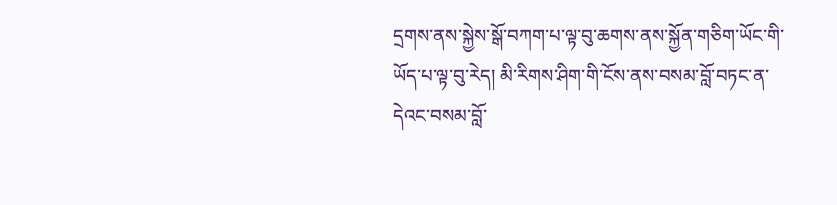དྲགས་ནས་སྐྱེས་སྒོ་བཀག་པ་ལྟ་བུ་ཆགས་ནས་སྐྱོན་གཅིག་ཡོང་གི་ཡོད་པ་ལྟ་བུ་རེད། མི་རིགས་ཤིག་གི་ངོས་ནས་བསམ་བློ་བཏང་ན་དེའང་བསམ་བློ་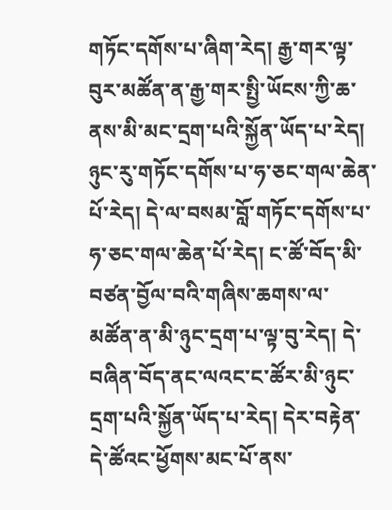གཏོང་དགོས་པ་ཞིག་རེད། རྒྱ་གར་ལྟ་བུར་མཚོན་ན་རྒྱ་གར་སྤྱི་ཡོངས་ཀྱི་ཆ་ནས་མི་མང་དྲག་པའི་སྐྱོན་ཡོད་པ་རེད། ཉུང་རུ་གཏོང་དགོས་པ་ཧ་ཅང་གལ་ཆེན་པོ་རེད། དེ་ལ་བསམ་བློ་གཏོང་དགོས་པ་ཧ་ཅང་གལ་ཆེན་པོ་རེད། ང་ཚོ་བོད་མི་བཙན་བྱོལ་བའི་གཞིས་ཆགས་ལ་མཚོན་ན་མི་ཉུང་དྲག་པ་ལྟ་བུ་རེད། དེ་བཞིན་བོད་ནང་ལའང་ང་ཚོར་མི་ཉུང་དྲག་པའི་སྐྱོན་ཡོད་པ་རེད། དེར་བརྟེན་དེ་ཚོའང་ཕྱོགས་མང་པོ་ནས་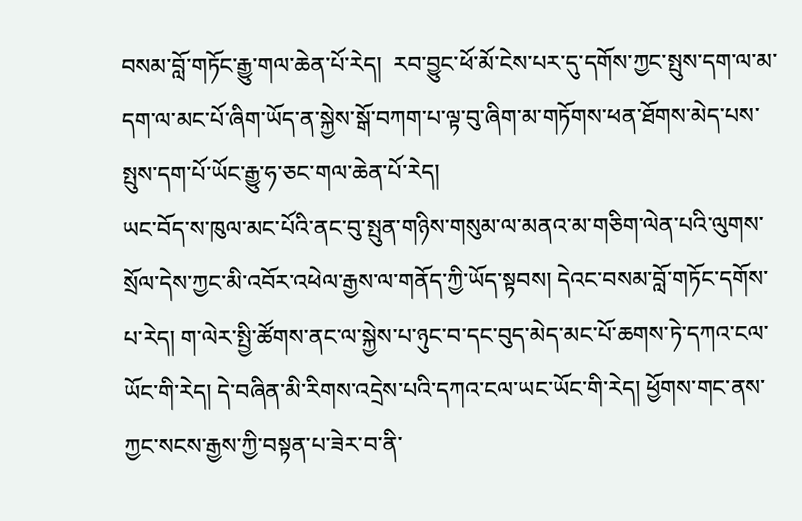བསམ་བློ་གཏོང་རྒྱུ་གལ་ཆེན་པོ་རེད།  རབ་བྱུང་ཕོ་མོ་ངེས་པར་དུ་དགོས་ཀྱང་སྤུས་དག་ལ་མ་དག་ལ་མང་པོ་ཞིག་ཡོད་ན་སྐྱེས་སྒོ་བཀག་པ་ལྟ་བུ་ཞིག་མ་གཏོགས་ཕན་ཐོགས་མེད་པས་སྤུས་དག་པོ་ཡོང་རྒྱུ་ཧ་ཅང་གལ་ཆེན་པོ་རེད།
ཡང་བོད་ས་ཁུལ་མང་པོའི་ནང་བུ་སྤུན་གཉིས་གསུམ་ལ་མནའ་མ་གཅིག་ལེན་པའི་ལུགས་སྲོལ་དེས་ཀྱང་མི་འབོར་འཕེལ་རྒྱས་ལ་གནོད་ཀྱི་ཡོད་སྟབས། དེའང་བསམ་བློ་གཏོང་དགོས་པ་རེད། ག་ལེར་སྤྱི་ཚོགས་ནང་ལ་སྐྱེས་པ་ཉུང་བ་དང་བུད་མེད་མང་པོ་ཆགས་ཏེ་དཀའ་ངལ་ཡོང་གི་རེད། དེ་བཞིན་མི་རིགས་འདྲེས་པའི་དཀའ་ངལ་ཡང་ཡོང་གི་རེད། ཕྱོགས་གང་ནས་ཀྱང་སངས་རྒྱས་ཀྱི་བསྟན་པ་ཟེར་བ་ནི་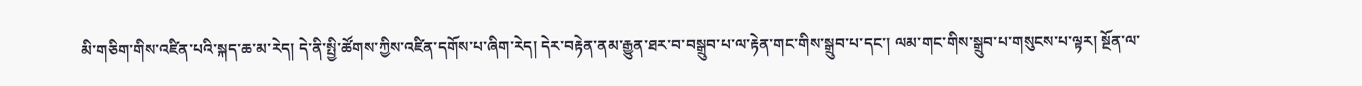མི་གཅིག་གིས་འཛིན་པའི་སྐད་ཆ་མ་རེད། དེ་ནི་སྤྱི་ཚོགས་ཀྱིས་འཛིན་དགོས་པ་ཞིག་རེད། དེར་བརྟེན་ནམ་རྒྱུན་ཐར་བ་བསྒྲུབ་པ་ལ་རྟེན་གང་གིས་སྒྲུབ་པ་དང་། ལམ་གང་གིས་སྒྲུབ་པ་གསུངས་པ་ལྟར། སྔོན་ལ་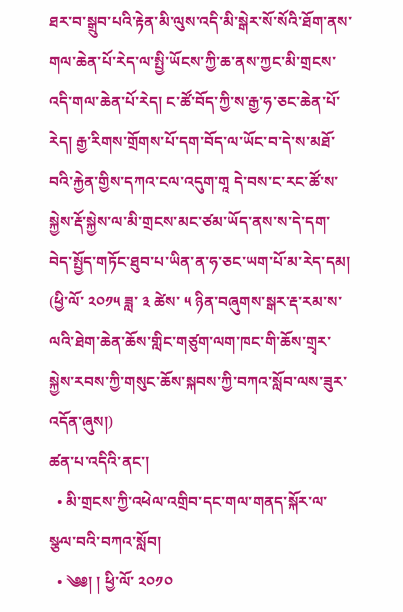ཐར་བ་སྒྲུབ་པའི་རྟེན་མི་ལུས་འདི་མི་སྒེར་སོ་སོའི་ཐོག་ནས་གལ་ཆེན་པོ་རེད་ལ་སྤྱི་ཡོངས་ཀྱི་ཆ་ནས་ཀྱང་མི་གྲངས་འདི་གལ་ཆེན་པོ་རེད། ང་ཚོ་བོད་ཀྱི་ས་རྒྱ་ཧ་ཅང་ཆེན་པོ་རེད། རྒྱ་རིགས་གྲོགས་པོ་དག་བོད་ལ་ཡོང་བ་དེ་ས་མཐོ་བའི་རྐྱེན་གྱིས་དཀའ་ངལ་འདུག་གཱ དེ་བས་ང་རང་ཚོ་ས་སྐྱེས་རྡོ་སྐྱེས་ལ་མི་གྲངས་མང་ཙམ་ཡོད་ནས་ས་དེ་དག་བེད་སྤྱོད་གཏོང་ཐུབ་པ་ཡིན་ན་ཧ་ཅང་ཡག་པོ་མ་རེད་དམ།
(ཕྱི་ལོ་ ༢༠༡༥ ཟླ་ ༣ ཚེས་ ༥ ཉིན་བཞུགས་སྒར་རྡ་རམ་ས་ལའི་ཐེག་ཆེན་ཆོས་གླིང་གཙུག་ལག་ཁང་གི་ཆོས་གྲྭར་སྐྱེས་རབས་ཀྱི་གསུང་ཆོས་སྐབས་ཀྱི་བཀའ་སློབ་ལས་ཟུར་འདོན་ཞུས།)
ཚན་པ་འདིའི་ནང་།
  • མི་གྲངས་ཀྱི་འཕེལ་འགྲིབ་དང་གལ་གནད་སྐོར་ལ་སྩལ་བའི་བཀའ་སློབ།
  • ༄༅། ། ཕྱི་ལོ་ ༢༠༡༠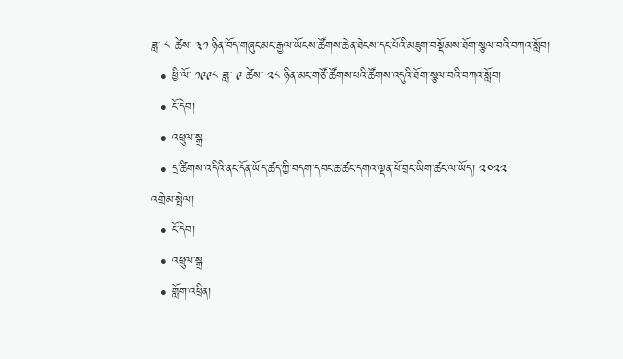ཟླ་ ༨ ཚེས་ ༣༡ ཉིན་བོད་གཞུང་མང་རྒྱལ་ཡོངས་ཚོགས་ཆེན་ཐེངས་དང་པོའི་མཇུག་བསྡོམས་ཐོག་སྩལ་བའི་བཀའ་སློབ།
  • ཕྱི་ལོ་ ༡༩༩༨ ཟླ་ ༩ ཚེས་ ༢༨ ཉིན་མང་གཙོ་ཚོགས་པའི་ཚོགས་འདུའི་ཐོག་སྩལ་བའི་བཀའ་སློབ།
  • ངོ་དེབ།
  • འཕྲུལ་སྒྲ
  • དྲ་ཚིགས་འདིའི་ནང་དོན་ཡོད་ཚད་ཀྱི་བདག་དབང་ཆ་ཚང་དགའ་ལྡན་ཕོ་བྲང་ཡིག་ཚང་ལ་ཡོད། ༢༠༢༢
འགྲེམ་སྤེལ།
  • ངོ་དེབ།
  • འཕྲུལ་སྒྲ
  • གློག་འཕྲིན།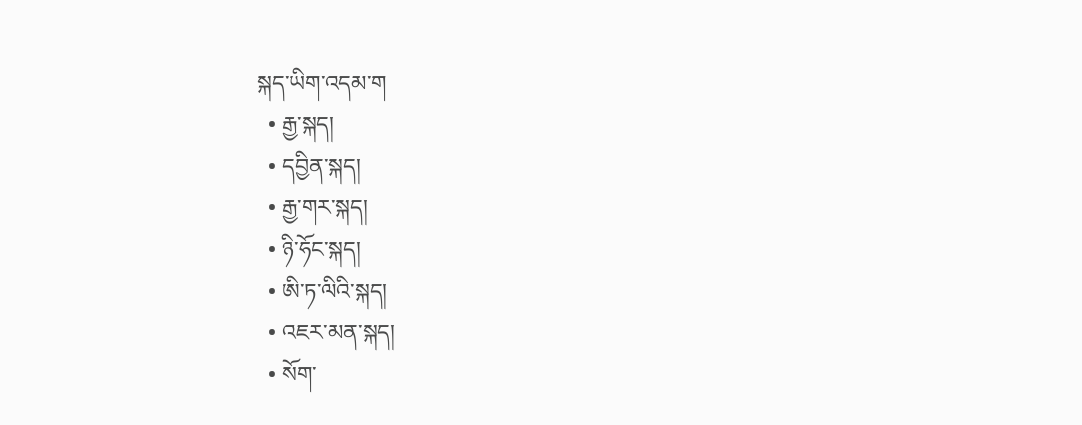སྐད་ཡིག་འདམ་ག
  • རྒྱ་སྐད།
  • དབྱིན་སྐད།
  • རྒྱ་གར་སྐད།
  • ཉི་ཧོང་སྐད།
  • ཨི་ཏ་ལིའི་སྐད།
  • འཇར་མན་སྐད།
  • སོག་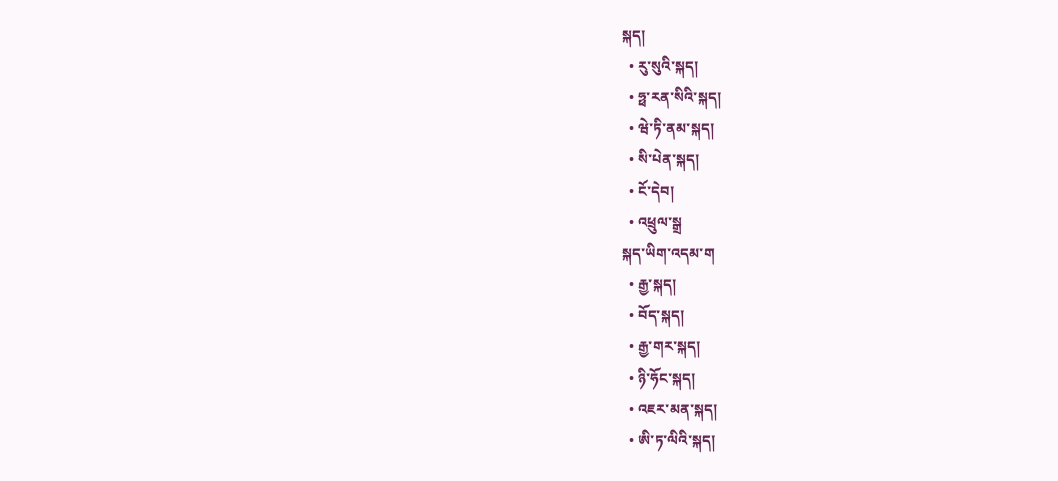སྐད།
  • རུ་སུའི་སྐད།
  • ཧྥ་རན་སིའི་སྐད།
  • ཝེ་ཏི་ནམ་སྐད།
  • སི་པེན་སྐད།
  • ངོ་དེབ།
  • འཕྲུལ་སྒྲ
སྐད་ཡིག་འདམ་ག
  • རྒྱ་སྐད།
  • བོད་སྐད།
  • རྒྱ་གར་སྐད།
  • ཉི་ཧོང་སྐད།
  • འཇར་མན་སྐད།
  • ཨི་ཏ་ལིའི་སྐད།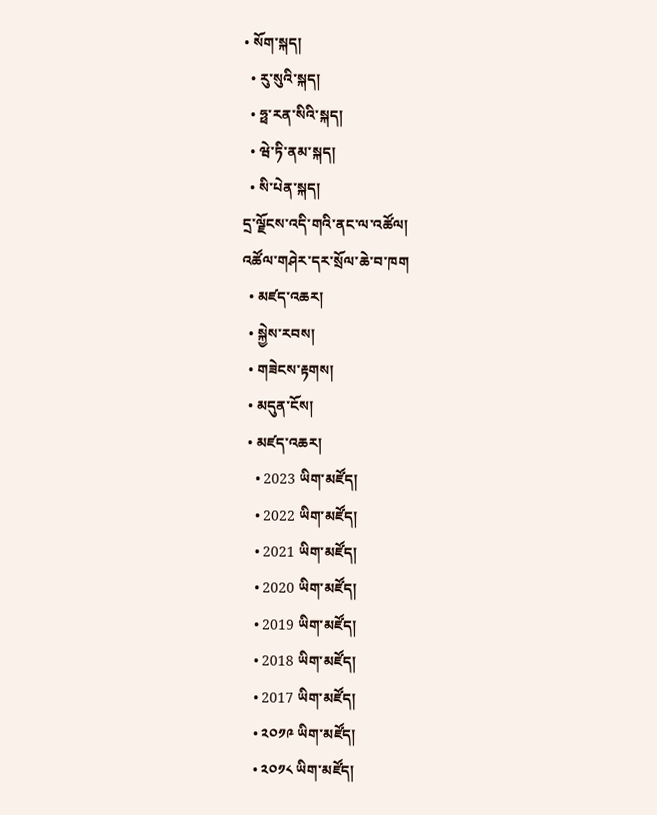• སོག་སྐད།
  • རུ་སུའི་སྐད།
  • ཧྥ་རན་སིའི་སྐད།
  • ཝེ་ཏི་ནམ་སྐད།
  • སི་པེན་སྐད།
དྲ་ལྗོངས་འདི་གའི་ནང་ལ་འཚོལ།
འཚོལ་གཤེར་དར་སྲོལ་ཆེ་བ་ཁག
  • མཛད་འཆར།
  • སྐྱེས་རབས།
  • གཟེངས་རྟགས།
  • མདུན་ངོས།
  • མཛད་འཆར།
    • 2023 ཡིག་མཛོད།
    • 2022 ཡིག་མཛོད།
    • 2021 ཡིག་མཛོད།
    • 2020 ཡིག་མཛོད།
    • 2019 ཡིག་མཛོད།
    • 2018 ཡིག་མཛོད།
    • 2017 ཡིག་མཛོད།
    • ༢༠༡༩ ཡིག་མཛོད།
    • ༢༠༡༨ ཡིག་མཛོད།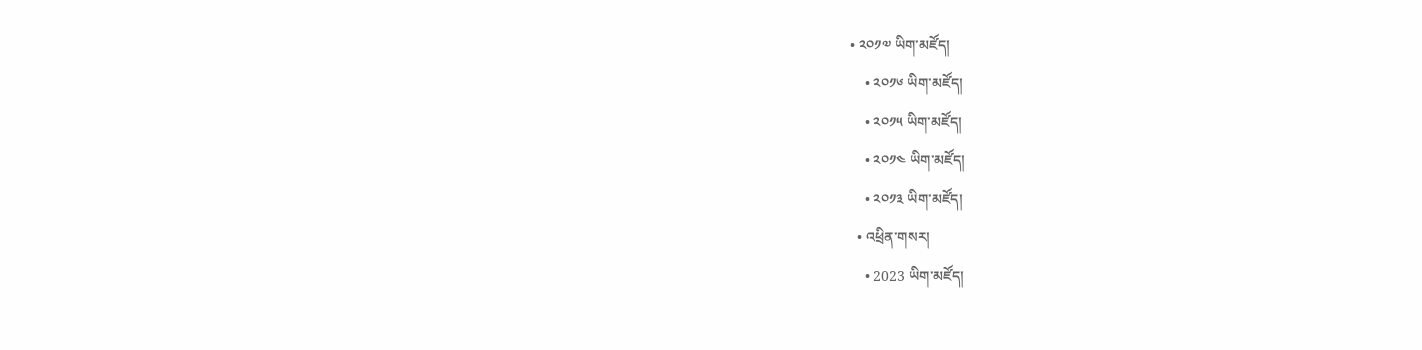• ༢༠༡༧ ཡིག་མཛོད།
    • ༢༠༡༦ ཡིག་མཛོད།
    • ༢༠༡༥ ཡིག་མཛོད།
    • ༢༠༡༤ ཡིག་མཛོད།
    • ༢༠༡༣ ཡིག་མཛོད།
  • འཕྲིན་གསར།
    • 2023 ཡིག་མཛོད།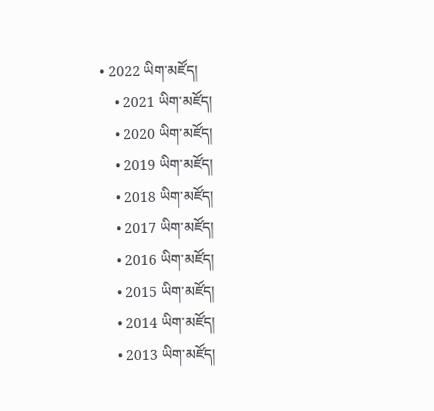• 2022 ཡིག་མཛོད།
    • 2021 ཡིག་མཛོད།
    • 2020 ཡིག་མཛོད།
    • 2019 ཡིག་མཛོད།
    • 2018 ཡིག་མཛོད།
    • 2017 ཡིག་མཛོད།
    • 2016 ཡིག་མཛོད།
    • 2015 ཡིག་མཛོད།
    • 2014 ཡིག་མཛོད།
    • 2013 ཡིག་མཛོད།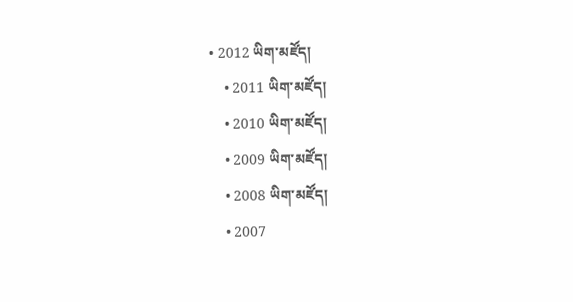• 2012 ཡིག་མཛོད།
    • 2011 ཡིག་མཛོད།
    • 2010 ཡིག་མཛོད།
    • 2009 ཡིག་མཛོད།
    • 2008 ཡིག་མཛོད།
    • 2007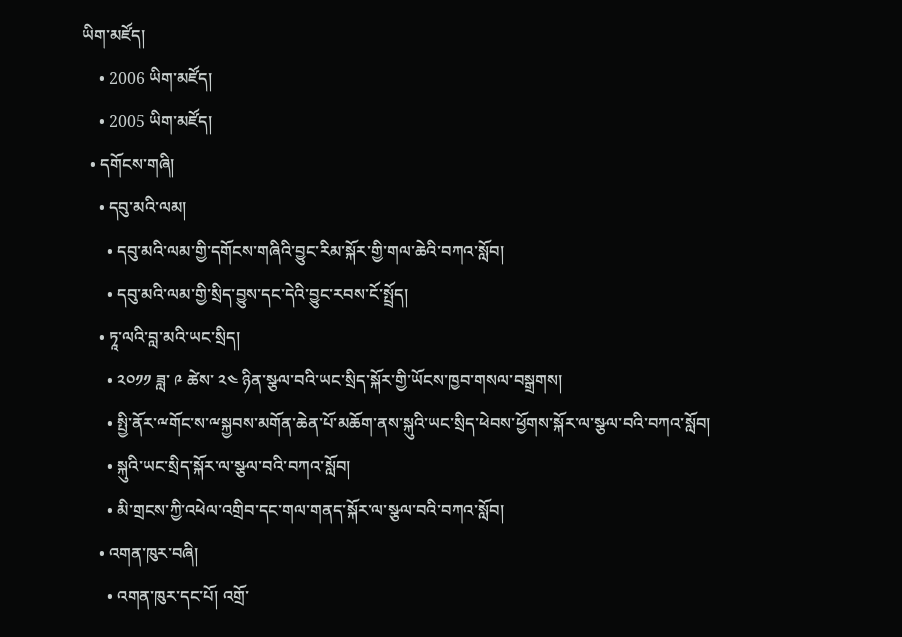ཡིག་མཛོད།
    • 2006 ཡིག་མཛོད།
    • 2005 ཡིག་མཛོད།
  • དགོངས་གཞི།
    • དབུ་མའི་ལམ།
      • དབུ་མའི་ལམ་གྱི་དགོངས་གཞིའི་བྱུང་རིམ་སྐོར་གྱི་གལ་ཆེའི་བཀའ་སློབ།
      • དབུ་མའི་ལམ་གྱི་སྲིད་བྱུས་དང་དེའི་བྱུང་རབས་ངོ་སྤྲོད།
    • ཏཱ་ལའི་བླ་མའི་ཡང་སྲིད།
      • ༢༠༡༡ ཟླ་ ༩ ཚེས་ ༢༤ ཉིན་སྩལ་བའི་ཡང་སྲིད་སྐོར་གྱི་ཡོངས་ཁྱབ་གསལ་བསྒྲགས།
      • སྤྱི་ནོར་ྋགོང་ས་ྋསྐྱབས་མགོན་ཆེན་པོ་མཆོག་ནས་སྐུའི་ཡང་སྲིད་ཕེབས་ཕྱོགས་སྐོར་ལ་སྩལ་བའི་བཀའ་སློབ།
      • སྐུའི་ཡང་སྲིད་སྐོར་ལ་སྩལ་བའི་བཀའ་སློབ།
      • མི་གྲངས་ཀྱི་འཕེལ་འགྲིབ་དང་གལ་གནད་སྐོར་ལ་སྩལ་བའི་བཀའ་སློབ།
    • འགན་ཁུར་བཞི།
      • འགན་ཁུར་དང་པོ། འགྲོ་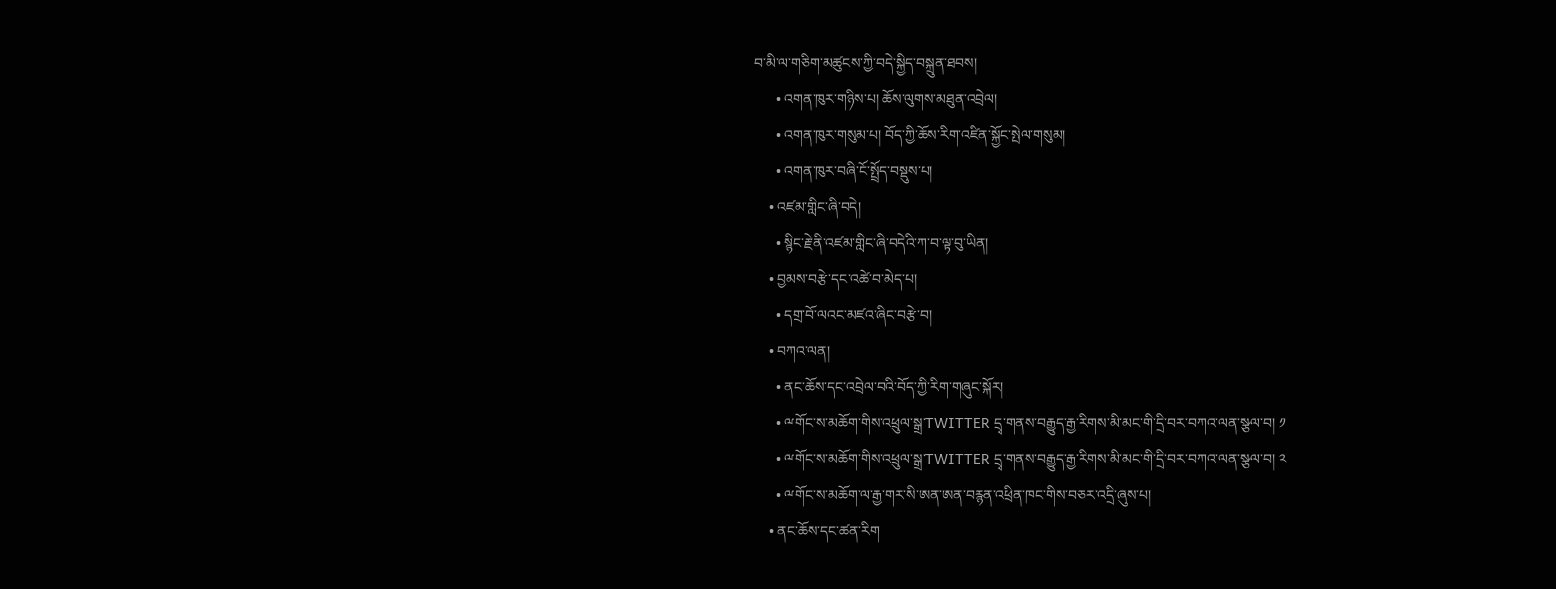བ་མི་ལ་གཅིག་མཚུངས་ཀྱི་བདེ་སྐྱིད་བསྐྲུན་ཐབས།
      • འགན་ཁུར་གཉིས་པ། ཆོས་ལུགས་མཐུན་འབྲེལ།
      • འགན་ཁུར་གསུམ་པ། བོད་ཀྱི་ཆོས་རིག་འཛིན་སྐྱོང་སྤེལ་གསུམ།
      • འགན་ཁུར་བཞི་ངོ་སྤྲོད་བསྡུས་པ།
    • འཛམ་གླིང་ཞི་བདེ།
      • སྙིང་རྗེ་ནི་འཛམ་གླིང་ཞི་བདེའི་ཀ་བ་ལྟ་བུ་ཡིན།
    • བྱམས་བརྩེ་དང་འཚེ་བ་མེད་པ།
      • དགྲ་བོ་ལའང་མཛའ་ཞིང་བརྩེ་བ།
    • བཀའ་ལན།
      • ནང་ཆོས་དང་འབྲེལ་བའི་བོད་ཀྱི་རིག་གཞུང་སྐོར།
      • ྋགོང་ས་མཆོག་གིས་འཕྲུལ་སྒྲ་TWITTER དྲྭ་གནས་བརྒྱུད་རྒྱ་རིགས་མི་མང་གི་དྲི་བར་བཀའ་ལན་སྩལ་བ། ༡
      • ྋགོང་ས་མཆོག་གིས་འཕྲུལ་སྒྲ་TWITTER དྲྭ་གནས་བརྒྱུད་རྒྱ་རིགས་མི་མང་གི་དྲི་བར་བཀའ་ལན་སྩལ་བ། ༢
      • ྋགོང་ས་མཆོག་ལ་རྒྱ་གར་སི་ཨན་ཨན་བརྙན་འཕྲིན་ཁང་གིས་བཅར་འདྲི་ཞུས་པ།
    • ནང་ཆོས་དང་ཚན་རིག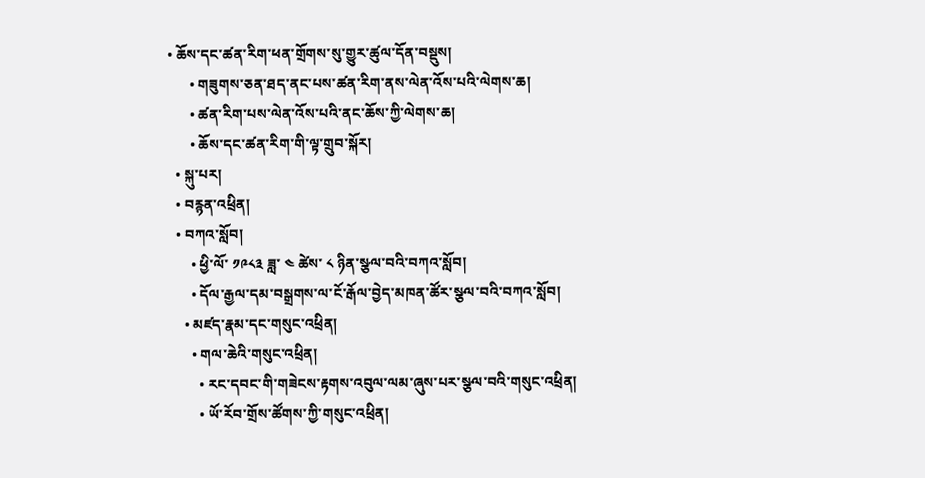• ཆོས་དང་ཚན་རིག་ཕན་གྲོགས་སུ་གྱུར་ཚུལ་དོན་བསྡུས།
      • གཟུགས་ཅན་ཐད་ནང་པས་ཚན་རིག་ནས་ལེན་འོས་པའི་ལེགས་ཆ།
      • ཚན་རིག་པས་ལེན་འོས་པའི་ནང་ཆོས་ཀྱི་ལེགས་ཆ།
      • ཆོས་དང་ཚན་རིག་གི་ལྟ་གྲུབ་སྐོར།
  • སྐུ་པར།
  • བརྙན་འཕྲིན།
  • བཀའ་སློབ།
      • ཕྱི་ལོ་ ༡༩༨༣ ཟླ་ ༤ ཚེས་ ༨ ཉིན་སྩལ་བའི་བཀའ་སློབ།
      • དོལ་རྒྱལ་དམ་བསྒྲགས་ལ་ངོ་རྒོལ་བྱེད་མཁན་ཚོར་སྩལ་བའི་བཀའ་སློབ།
    • མཛད་རྣམ་དང་གསུང་འཕྲིན།
      • གལ་ཆེའི་གསུང་འཕྲིན།
        • རང་དབང་གི་གཟེངས་རྟགས་འབུལ་ལམ་ཞུས་པར་སྩལ་བའི་གསུང་འཕྲིན།
        • ཡོ་རོབ་གྲོས་ཚོགས་ཀྱི་གསུང་འཕྲིན།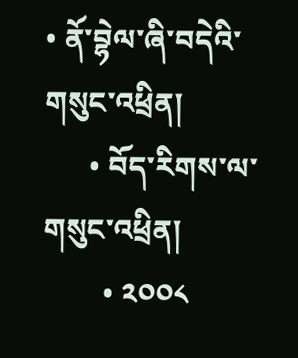• ནོ་བྷེལ་ཞི་བདེའི་གསུང་འཕྲིན།
      • བོད་རིགས་ལ་གསུང་འཕྲིན།
        • ༢༠༠༨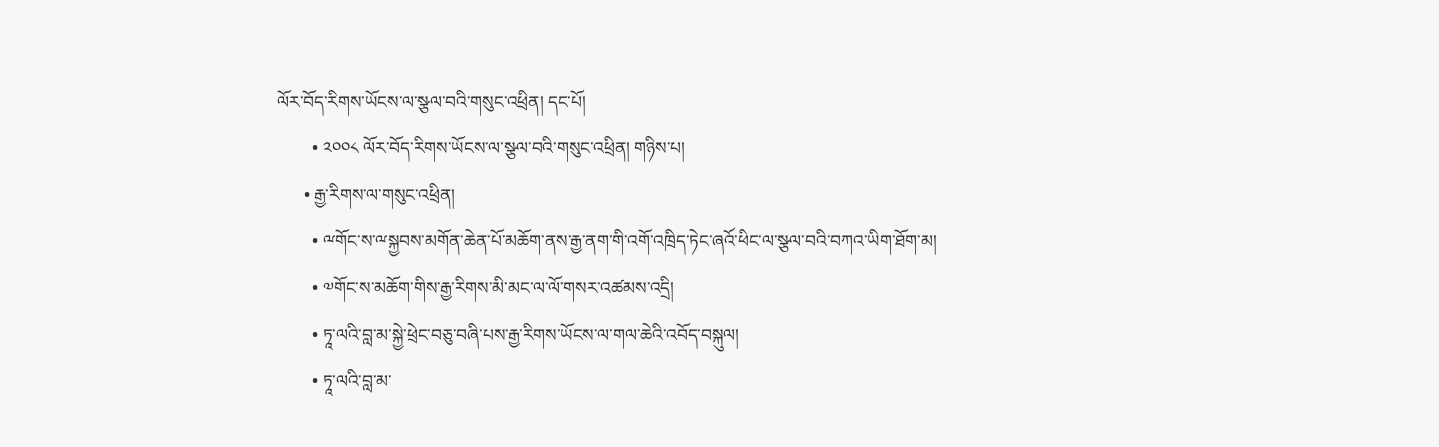ལོར་བོད་རིགས་ཡོངས་ལ་སྩལ་བའི་གསུང་འཕྲིན། དང་པོ།
        • ༢༠༠༨ ལོར་བོད་རིགས་ཡོངས་ལ་སྩལ་བའི་གསུང་འཕྲིན། གཉིས་པ།
      • རྒྱ་རིགས་ལ་གསུང་འཕྲིན།
        • ྋགོང་ས་ྋསྐྱབས་མགོན་ཆེན་པོ་མཆོག་ནས་རྒྱ་ནག་གི་འགོ་འཁྲིད་ཏེང་ཞའོ་ཕིང་ལ་སྩལ་བའི་བཀའ་ཡིག་ཐོག་མ།
        • ༧གོང་ས་མཆོག་གིས་རྒྱ་རིགས་མི་མང་ལ་ལོ་གསར་འཚམས་འདྲི།
        • ཏཱ་ལའི་བླ་མ་སྐྱེ་ཕྲེང་བཅུ་བཞི་པས་རྒྱ་རིགས་ཡོངས་ལ་གལ་ཆེའི་འབོད་བསྐུལ།
        • ཏཱ་ལའི་བླ་མ་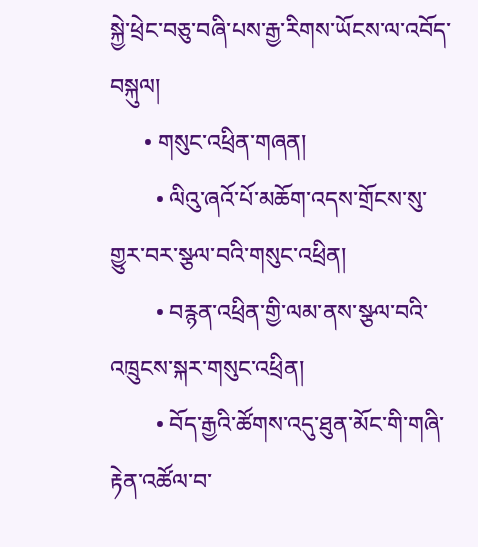སྐྱེ་ཕྲེང་བཅུ་བཞི་པས་རྒྱ་རིགས་ཡོངས་ལ་འབོད་བསྐུལ།
      • གསུང་འཕྲིན་གཞན།
        • ལིའུ་ཞའོ་པོ་མཆོག་འདས་གྲོངས་སུ་གྱུར་བར་སྩལ་བའི་གསུང་འཕྲིན།
        • བརྙན་འཕྲིན་གྱི་ལམ་ནས་སྩལ་བའི་འཁྲུངས་སྐར་གསུང་འཕྲིན།
        • བོད་རྒྱའི་ཚོགས་འདུ་ཐུན་མོང་གི་གཞི་རྟེན་འཚོལ་བ་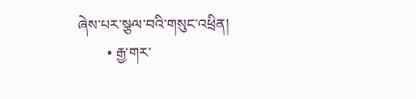ཞེས་པར་སྩལ་བའི་གསུང་འཕྲིན།
        • རྒྱ་གར་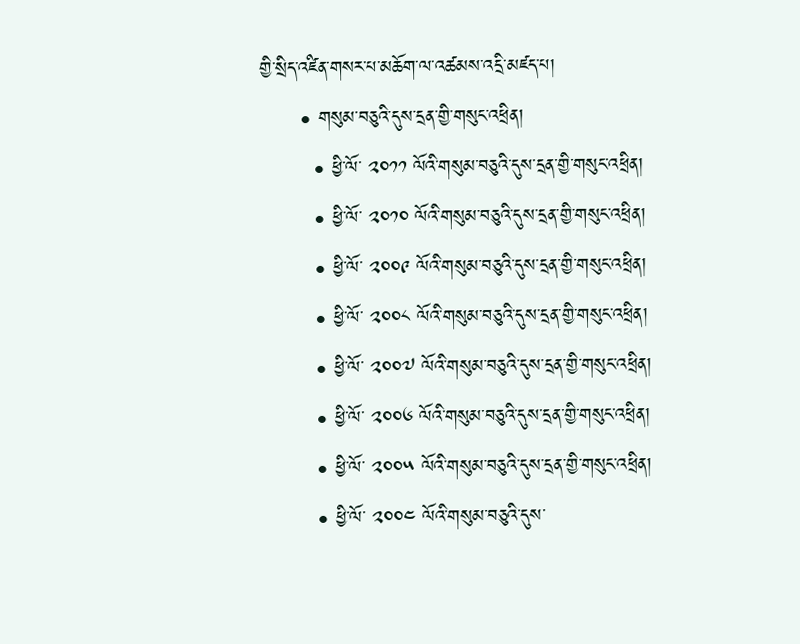གྱི་སྲིད་འཛིན་གསར་པ་མཆོག་ལ་འཚམས་འདྲི་མཛད་པ།
      • གསུམ་བཅུའི་དུས་དྲན་གྱི་གསུང་འཕྲིན།
        • ཕྱི་ལོ་ ༢༠༡༡ ལོའི་གསུམ་བཅུའི་དུས་དྲན་གྱི་གསུང་འཕྲིན།
        • ཕྱི་ལོ་ ༢༠༡༠ ལོའི་གསུམ་བཅུའི་དུས་དྲན་གྱི་གསུང་འཕྲིན།
        • ཕྱི་ལོ་ ༢༠༠༩ ལོའི་གསུམ་བཅུའི་དུས་དྲན་གྱི་གསུང་འཕྲིན།
        • ཕྱི་ལོ་ ༢༠༠༨ ལོའི་གསུམ་བཅུའི་དུས་དྲན་གྱི་གསུང་འཕྲིན།
        • ཕྱི་ལོ་ ༢༠༠༧ ལོའི་གསུམ་བཅུའི་དུས་དྲན་གྱི་གསུང་འཕྲིན།
        • ཕྱི་ལོ་ ༢༠༠༦ ལོའི་གསུམ་བཅུའི་དུས་དྲན་གྱི་གསུང་འཕྲིན།
        • ཕྱི་ལོ་ ༢༠༠༥ ལོའི་གསུམ་བཅུའི་དུས་དྲན་གྱི་གསུང་འཕྲིན།
        • ཕྱི་ལོ་ ༢༠༠༤ ལོའི་གསུམ་བཅུའི་དུས་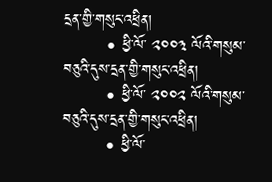དྲན་གྱི་གསུང་འཕྲིན།
        • ཕྱི་ལོ་ ༢༠༠༣ ལོའི་གསུམ་བཅུའི་དུས་དྲན་གྱི་གསུང་འཕྲིན།
        • ཕྱི་ལོ་ ༢༠༠༢ ལོའི་གསུམ་བཅུའི་དུས་དྲན་གྱི་གསུང་འཕྲིན།
        • ཕྱི་ལོ་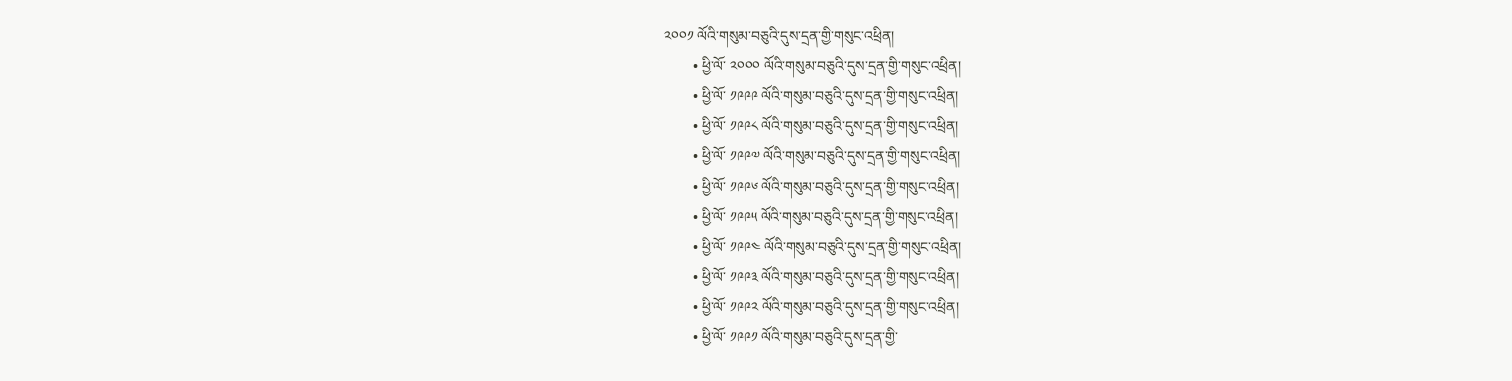༢༠༠༡ ལོའི་གསུམ་བཅུའི་དུས་དྲན་གྱི་གསུང་འཕྲིན།
        • ཕྱི་ལོ་ ༢༠༠༠ ལོའི་གསུམ་བཅུའི་དུས་དྲན་གྱི་གསུང་འཕྲིན།
        • ཕྱི་ལོ་ ༡༩༩༩ ལོའི་གསུམ་བཅུའི་དུས་དྲན་གྱི་གསུང་འཕྲིན།
        • ཕྱི་ལོ་ ༡༩༩༨ ལོའི་གསུམ་བཅུའི་དུས་དྲན་གྱི་གསུང་འཕྲིན།
        • ཕྱི་ལོ་ ༡༩༩༧ ལོའི་གསུམ་བཅུའི་དུས་དྲན་གྱི་གསུང་འཕྲིན།
        • ཕྱི་ལོ་ ༡༩༩༦ ལོའི་གསུམ་བཅུའི་དུས་དྲན་གྱི་གསུང་འཕྲིན།
        • ཕྱི་ལོ་ ༡༩༩༥ ལོའི་གསུམ་བཅུའི་དུས་དྲན་གྱི་གསུང་འཕྲིན།
        • ཕྱི་ལོ་ ༡༩༩༤ ལོའི་གསུམ་བཅུའི་དུས་དྲན་གྱི་གསུང་འཕྲིན།
        • ཕྱི་ལོ་ ༡༩༩༣ ལོའི་གསུམ་བཅུའི་དུས་དྲན་གྱི་གསུང་འཕྲིན།
        • ཕྱི་ལོ་ ༡༩༩༢ ལོའི་གསུམ་བཅུའི་དུས་དྲན་གྱི་གསུང་འཕྲིན།
        • ཕྱི་ལོ་ ༡༩༩༡ ལོའི་གསུམ་བཅུའི་དུས་དྲན་གྱི་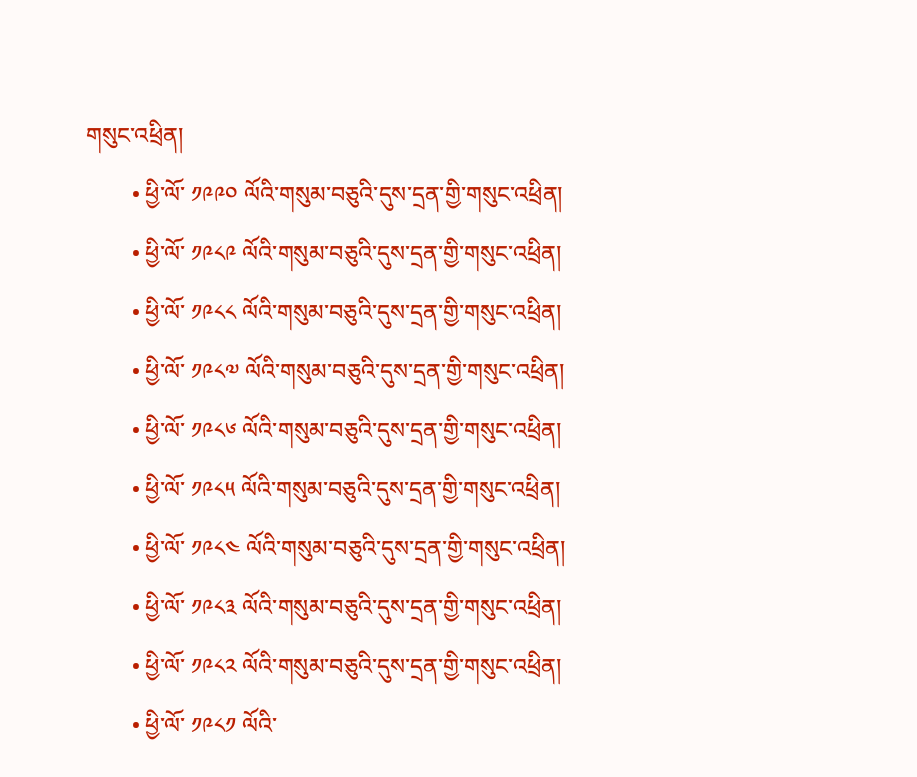གསུང་འཕྲིན།
        • ཕྱི་ལོ་ ༡༩༩༠ ལོའི་གསུམ་བཅུའི་དུས་དྲན་གྱི་གསུང་འཕྲིན།
        • ཕྱི་ལོ་ ༡༩༨༩ ལོའི་གསུམ་བཅུའི་དུས་དྲན་གྱི་གསུང་འཕྲིན།
        • ཕྱི་ལོ་ ༡༩༨༨ ལོའི་གསུམ་བཅུའི་དུས་དྲན་གྱི་གསུང་འཕྲིན།
        • ཕྱི་ལོ་ ༡༩༨༧ ལོའི་གསུམ་བཅུའི་དུས་དྲན་གྱི་གསུང་འཕྲིན།
        • ཕྱི་ལོ་ ༡༩༨༦ ལོའི་གསུམ་བཅུའི་དུས་དྲན་གྱི་གསུང་འཕྲིན།
        • ཕྱི་ལོ་ ༡༩༨༥ ལོའི་གསུམ་བཅུའི་དུས་དྲན་གྱི་གསུང་འཕྲིན།
        • ཕྱི་ལོ་ ༡༩༨༤ ལོའི་གསུམ་བཅུའི་དུས་དྲན་གྱི་གསུང་འཕྲིན།
        • ཕྱི་ལོ་ ༡༩༨༣ ལོའི་གསུམ་བཅུའི་དུས་དྲན་གྱི་གསུང་འཕྲིན།
        • ཕྱི་ལོ་ ༡༩༨༢ ལོའི་གསུམ་བཅུའི་དུས་དྲན་གྱི་གསུང་འཕྲིན།
        • ཕྱི་ལོ་ ༡༩༨༡ ལོའི་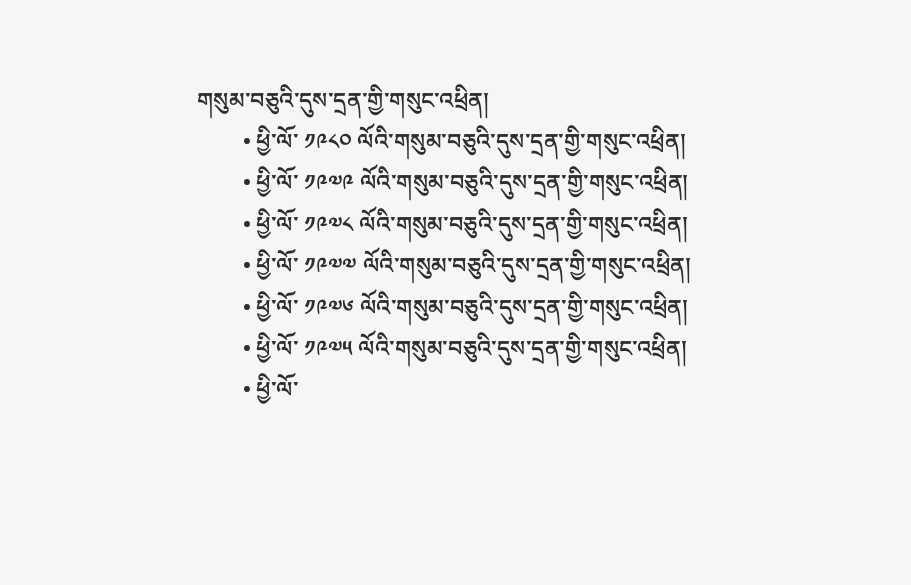གསུམ་བཅུའི་དུས་དྲན་གྱི་གསུང་འཕྲིན།
        • ཕྱི་ལོ་ ༡༩༨༠ ལོའི་གསུམ་བཅུའི་དུས་དྲན་གྱི་གསུང་འཕྲིན།
        • ཕྱི་ལོ་ ༡༩༧༩ ལོའི་གསུམ་བཅུའི་དུས་དྲན་གྱི་གསུང་འཕྲིན།
        • ཕྱི་ལོ་ ༡༩༧༨ ལོའི་གསུམ་བཅུའི་དུས་དྲན་གྱི་གསུང་འཕྲིན།
        • ཕྱི་ལོ་ ༡༩༧༧ ལོའི་གསུམ་བཅུའི་དུས་དྲན་གྱི་གསུང་འཕྲིན།
        • ཕྱི་ལོ་ ༡༩༧༦ ལོའི་གསུམ་བཅུའི་དུས་དྲན་གྱི་གསུང་འཕྲིན།
        • ཕྱི་ལོ་ ༡༩༧༥ ལོའི་གསུམ་བཅུའི་དུས་དྲན་གྱི་གསུང་འཕྲིན།
        • ཕྱི་ལོ་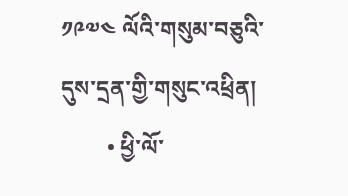༡༩༧༤ ལོའི་གསུམ་བཅུའི་དུས་དྲན་གྱི་གསུང་འཕྲིན།
        • ཕྱི་ལོ་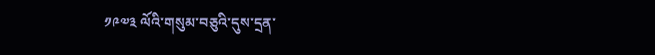༡༩༧༣ ལོའི་གསུམ་བཅུའི་དུས་དྲན་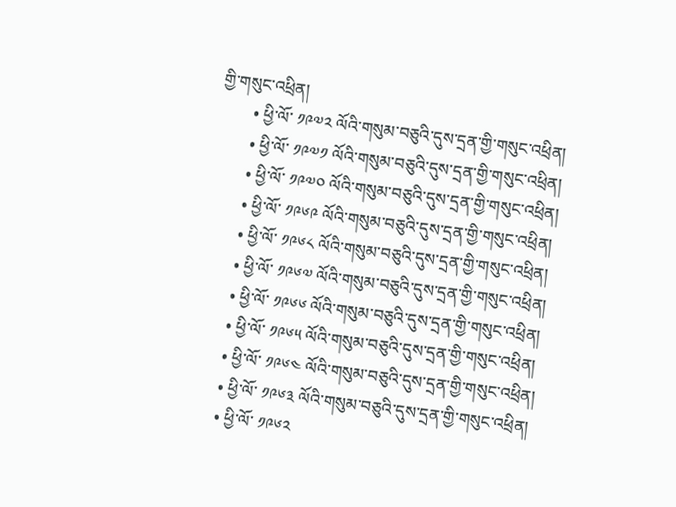གྱི་གསུང་འཕྲིན།
        • ཕྱི་ལོ་ ༡༩༧༢ ལོའི་གསུམ་བཅུའི་དུས་དྲན་གྱི་གསུང་འཕྲིན།
        • ཕྱི་ལོ་ ༡༩༧༡ ལོའི་གསུམ་བཅུའི་དུས་དྲན་གྱི་གསུང་འཕྲིན།
        • ཕྱི་ལོ་ ༡༩༧༠ ལོའི་གསུམ་བཅུའི་དུས་དྲན་གྱི་གསུང་འཕྲིན།
        • ཕྱི་ལོ་ ༡༩༦༩ ལོའི་གསུམ་བཅུའི་དུས་དྲན་གྱི་གསུང་འཕྲིན།
        • ཕྱི་ལོ་ ༡༩༦༨ ལོའི་གསུམ་བཅུའི་དུས་དྲན་གྱི་གསུང་འཕྲིན།
        • ཕྱི་ལོ་ ༡༩༦༧ ལོའི་གསུམ་བཅུའི་དུས་དྲན་གྱི་གསུང་འཕྲིན།
        • ཕྱི་ལོ་ ༡༩༦༦ ལོའི་གསུམ་བཅུའི་དུས་དྲན་གྱི་གསུང་འཕྲིན།
        • ཕྱི་ལོ་ ༡༩༦༥ ལོའི་གསུམ་བཅུའི་དུས་དྲན་གྱི་གསུང་འཕྲིན།
        • ཕྱི་ལོ་ ༡༩༦༤ ལོའི་གསུམ་བཅུའི་དུས་དྲན་གྱི་གསུང་འཕྲིན།
        • ཕྱི་ལོ་ ༡༩༦༣ ལོའི་གསུམ་བཅུའི་དུས་དྲན་གྱི་གསུང་འཕྲིན།
        • ཕྱི་ལོ་ ༡༩༦༢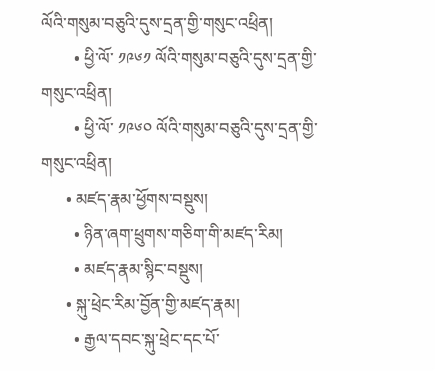ལོའི་གསུམ་བཅུའི་དུས་དྲན་གྱི་གསུང་འཕྲིན།
        • ཕྱི་ལོ་ ༡༩༦༡ ལོའི་གསུམ་བཅུའི་དུས་དྲན་གྱི་གསུང་འཕྲིན།
        • ཕྱི་ལོ་ ༡༩༦༠ ལོའི་གསུམ་བཅུའི་དུས་དྲན་གྱི་གསུང་འཕྲིན།
      • མཛད་རྣམ་ཕྱོགས་བསྡུས།
        • ཉིན་ཞག་ཕྲུགས་གཅིག་གི་མཛད་རིམ།
        • མཛད་རྣམ་སྙིང་བསྡུས།
      • སྐུ་ཕྲེང་རིམ་བྱོན་གྱི་མཛད་རྣམ།
        • རྒྱལ་དབང་སྐུ་ཕྲེང་དང་པོ་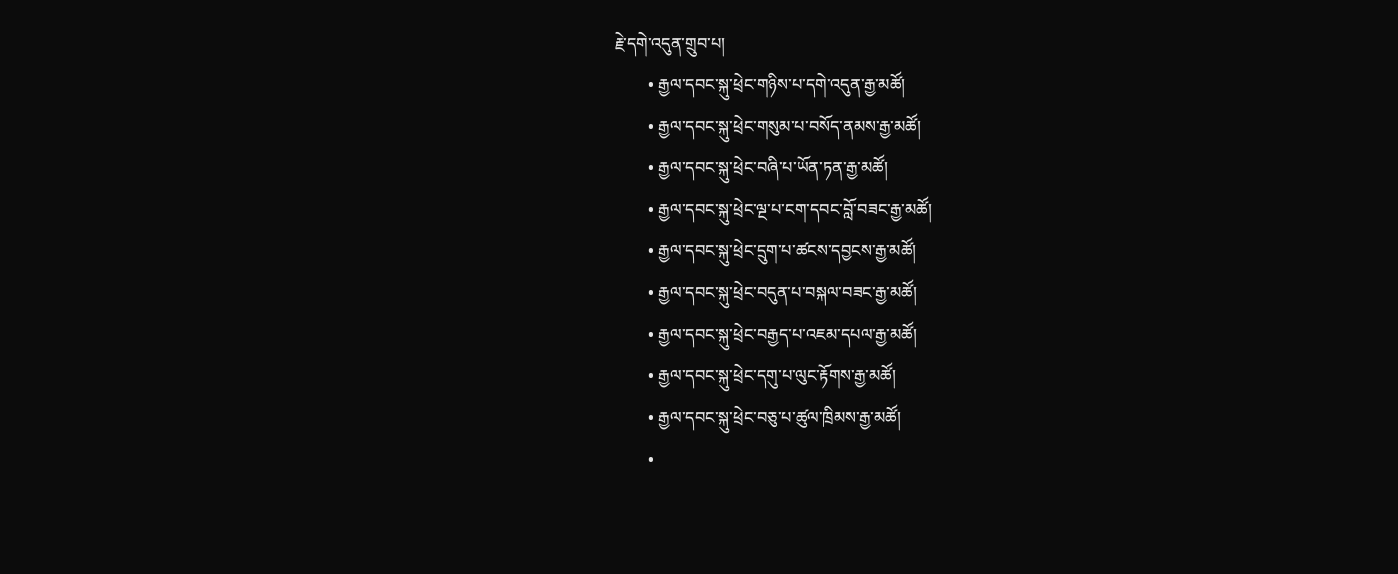རྗེ་དགེ་འདུན་གྲུབ་པ།
        • རྒྱལ་དབང་སྐུ་ཕྲེང་གཉིས་པ་དགེ་འདུན་རྒྱ་མཚོ།
        • རྒྱལ་དབང་སྐུ་ཕྲེང་གསུམ་པ་བསོད་ནམས་རྒྱ་མཚོ།
        • རྒྱལ་དབང་སྐུ་ཕྲེང་བཞི་པ་ཡོན་ཏན་རྒྱ་མཚོ།
        • རྒྱལ་དབང་སྐུ་ཕྲེང་ལྔ་པ་ངག་དབང་བློ་བཟང་རྒྱ་མཚོ།
        • རྒྱལ་དབང་སྐུ་ཕྲེང་དྲུག་པ་ཚངས་དབྱངས་རྒྱ་མཚོ།
        • རྒྱལ་དབང་སྐུ་ཕྲེང་བདུན་པ་བསྐལ་བཟང་རྒྱ་མཚོ།
        • རྒྱལ་དབང་སྐུ་ཕྲེང་བརྒྱད་པ་འཇམ་དཔལ་རྒྱ་མཚོ།
        • རྒྱལ་དབང་སྐུ་ཕྲེང་དགུ་པ་ལུང་རྟོགས་རྒྱ་མཚོ།
        • རྒྱལ་དབང་སྐུ་ཕྲེང་བཅུ་པ་ཚུལ་ཁྲིམས་རྒྱ་མཚོ།
        •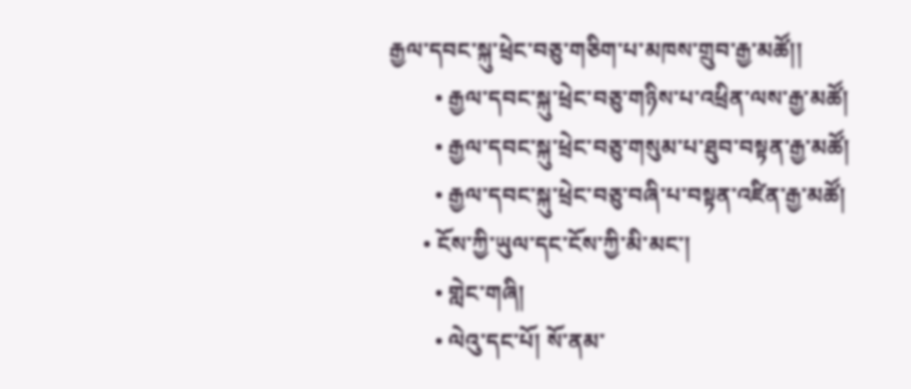རྒྱལ་དབང་སྐུ་ཕྲེང་བཅུ་གཅིག་པ་མཁས་གྲུབ་རྒྱ་མཚོ།།
        • རྒྱལ་དབང་སྐུ་ཕྲེང་བཅུ་གཉིས་པ་འཕྲིན་ལས་རྒྱ་མཚོ།
        • རྒྱལ་དབང་སྐུ་ཕྲེང་བཅུ་གསུམ་པ་ཐུབ་བསྟན་རྒྱ་མཚོ།
        • རྒྱལ་དབང་སྐུ་ཕྲེང་བཅུ་བཞི་པ་བསྟན་འཛིན་རྒྱ་མཚོ།
      • ངོས་ཀྱི་ཡུལ་དང་ངོས་ཀྱི་མི་མང་།
        • གླེང་གཞི།
        • ལེའུ་དང་པོ། སོ་ནམ་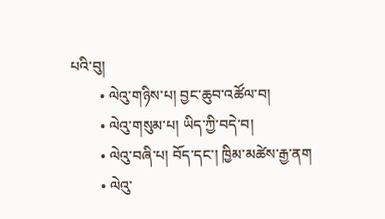པའི་བུ།
        • ལེའུ་གཉིས་པ། བྱང་ཆུབ་འཚོལ་བ།
        • ལེའུ་གསུམ་པ། ཡིད་ཀྱི་བདེ་བ།
        • ལེའུ་བཞི་པ། བོད་དང་། ཁྱིམ་མཚེས་རྒྱ་ནག
        • ལེའུ་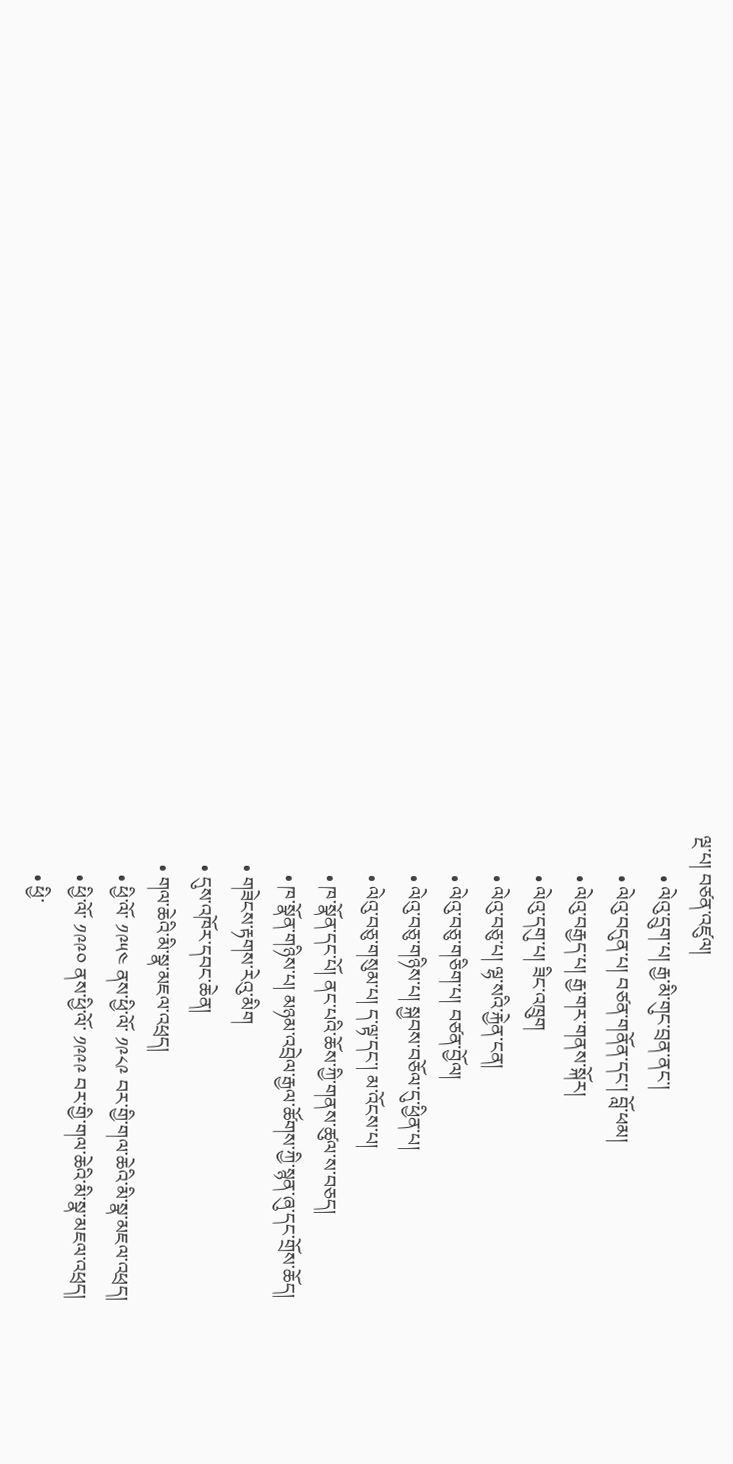ལྔ་པ། བཙན་འཛུལ།
        • ལེའུ་དྲུག་པ། རྒྱ་མི་གུང་བྲན་ནང་།
        • ལེའུ་བདུན་པ། བཙན་གནོན་དང་། བློ་ཕམ།
        • ལེའུ་བརྒྱད་པ། རྒྱ་གར་གནས་སྐོར།
        • ལེའུ་དགུ་པ། ཟིང་འཁྲུག
        • ལེའུ་བཅུ་པ། ལྷ་སའི་རྐྱེན་ངན།
        • ལེའུ་བཅུ་གཅིག་པ། བཙན་བྱོལ།
        • ལེའུ་བཅུ་གཉིས་པ། སྐྱབས་བཅོལ་དུ་ཕྱིན་པ།
        • ལེའུ་བཅུ་གསུམ་པ། ད་ལྟ་དང་། མ་འོངས་པ།
        • ཁ་སྣོན་དང་པོ། ནང་པའི་ཆོས་ཀྱི་གནས་ཚུལ་ས་བཅད།
        • ཁ་སྣོན་གཉིས་པ། མཉམ་འབྲེལ་རྒྱལ་ཚོགས་ཀྱི་སྙན་ཞུ་དང་གྲོས་ཆོད།
      • གཟེངས་རྟགས་རེའུ་མིག
      • དུས་འཁོར་དབང་ཆེན།
      • གལ་ཆེའི་མི་སྣ་མཇལ་འཕྲད།
        • ཕྱི་ལོ་ ༡༩༥༤ ནས་ཕྱི་ལོ་ ༡༩༨༩ བར་གྱི་གལ་ཆེའི་མི་སྣ་མཇལ་འཕྲད།
        • ཕྱི་ལོ་ ༡༩༩༠ ནས་ཕྱི་ལོ་ ༡༩༩༩ བར་གྱི་གལ་ཆེའི་མི་སྣ་མཇལ་འཕྲད།
        • ཕྱི་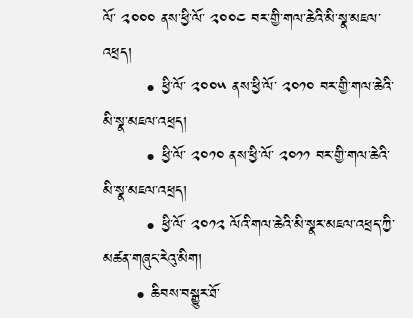ལོ་ ༢༠༠༠ ནས་ཕྱི་ལོ་ ༢༠༠༤ བར་གྱི་གལ་ཆེའི་མི་སྣ་མཇལ་འཕྲད།
        • ཕྱི་ལོ་ ༢༠༠༥ ནས་ཕྱི་ལོ་ ༢༠༡༠ བར་གྱི་གལ་ཆེའི་མི་སྣ་མཇལ་འཕྲད།
        • ཕྱི་ལོ་ ༢༠༡༠ ནས་ཕྱི་ལོ་ ༢༠༡༡ བར་གྱི་གལ་ཆེའི་མི་སྣ་མཇལ་འཕྲད།
        • ཕྱི་ལོ་ ༢༠༡༢ ལོའི་གལ་ཆེའི་མི་སྣར་མཇལ་འཕྲད་ཀྱི་མཚན་གཞུང་རེའུ་མིག།
      • ཆིབས་བསྒྱུར་ཐོ་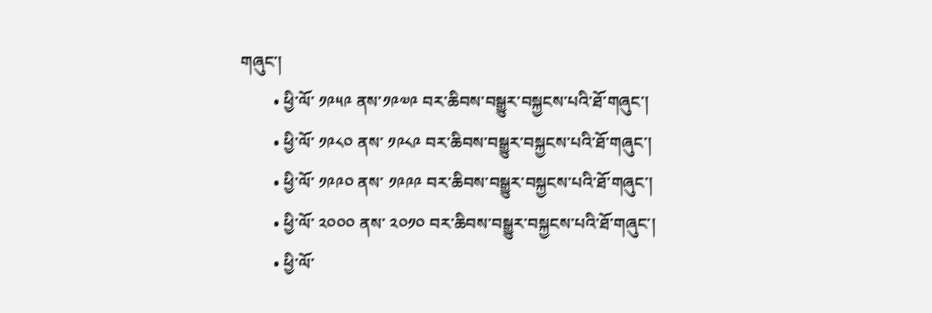གཞུང་།
        • ཕྱི་ལོ་ ༡༩༥༩ ནས་༡༩༧༩ བར་ཆིབས་བསྒྱུར་བསྐྱངས་པའི་ཐོ་གཞུང་།
        • ཕྱི་ལོ་ ༡༩༨༠ ནས་ ༡༩༨༩ བར་ཆིབས་བསྒྱུར་བསྐྱངས་པའི་ཐོ་གཞུང་།
        • ཕྱི་ལོ་ ༡༩༩༠ ནས་ ༡༩༩༩ བར་ཆིབས་བསྒྱུར་བསྐྱངས་པའི་ཐོ་གཞུང་།
        • ཕྱི་ལོ་ ༢༠༠༠ ནས་ ༢༠༡༠ བར་ཆིབས་བསྒྱུར་བསྐྱངས་པའི་ཐོ་གཞུང་།
        • ཕྱི་ལོ་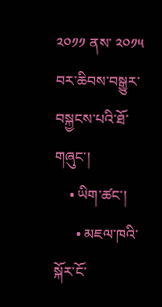༢༠༡༡ ནས་ ༢༠༡༥ བར་ཆིབས་བསྒྱུར་བསྐྱངས་པའི་ཐོ་གཞུང་།
    • ཡིག་ཚང་།
      • མཇལ་ཁའི་སྐོར་ངོ་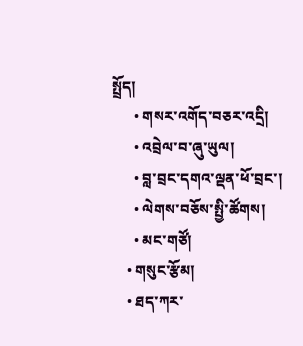སྤྲོད།
      • གསར་འགོད་བཅར་འདྲི།
      • འབྲེལ་བ་ཞུ་ཡུལ།
      • བླ་བྲང་དགའ་ལྡན་ཕོ་བྲང་།
      • ལེགས་བཅོས་སྤྱི་ཚོགས།
      • མང་གཙོ།
    • གསུང་རྩོམ།
    • ཐད་ཀར་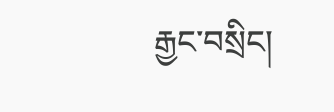རྒྱང་བསྲིང།